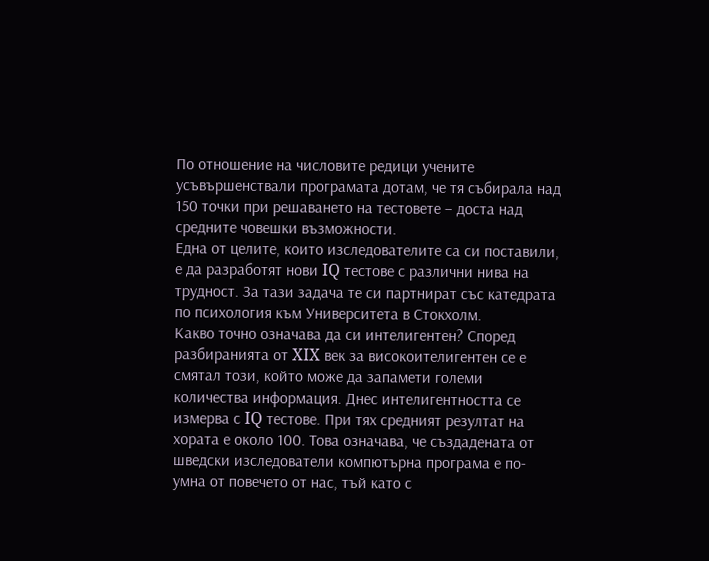По отношение на числовите редици учените усъвършенствали програмата дотам, че тя събирала над 150 точки при решаването на тестовете – доста над средните човешки възможности.
Една от целите, които изследователите са си поставили, е да разработят нови IQ тестове с различни нива на трудност. За тази задача те си партнират със катедрата по психология към Университета в Стокхолм.
Какво точно означава да си интелигентен? Според разбиранията от XIX век за високоителигентен се е смятал този, който може да запамети големи количества информация. Днес интелигентността се измерва с IQ тестове. При тях средният резултат на хората е около 100. Това означава, че създадената от шведски изследователи компютърна програма е по-умна от повечето от нас, тъй като с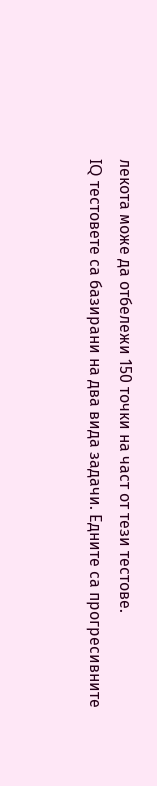лекота може да отбележи 150 точки на част от тези тестове.
IQ тестовете са базирани на два вида задачи. Едните са прогресивните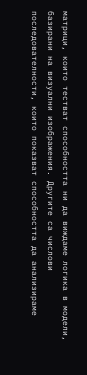матрици, които тестват способността ни да виждаме логика в модели, базирани на визуални изображения. Другите са числови последователности, които показват способността да анализираме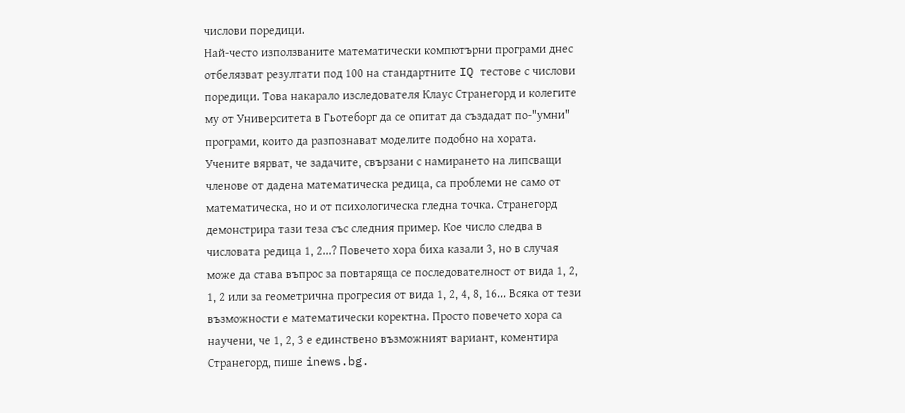числови поредици.
Най-често използваните математически компютърни програми днес отбелязват резултати под 100 на стандартните IQ тестове с числови поредици. Това накарало изследователя Клаус Странегорд и колегите му от Университета в Гьотеборг да се опитат да създадат по-"умни" програми, които да разпознават моделите подобно на хората.
Учените вярват, че задачите, свързани с намирането на липсващи членове от дадена математическа редица, са проблеми не само от математическа, но и от психологическа гледна точка. Странегорд демонстрира тази теза със следния пример. Кое число следва в числовата редица 1, 2...? Повечето хора биха казали 3, но в случая може да става въпрос за повтаряща се последователност от вида 1, 2, 1, 2 или за геометрична прогресия от вида 1, 2, 4, 8, 16... Всяка от тези възможности е математически коректна. Просто повечето хора са научени, че 1, 2, 3 е единствено възможният вариант, коментира Странегорд, пише inews.bg.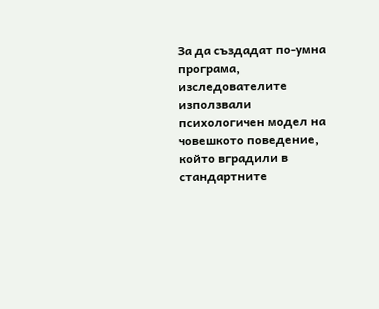За да създадат по-умна програма, изследователите използвали психологичен модел на човешкото поведение, който вградили в стандартните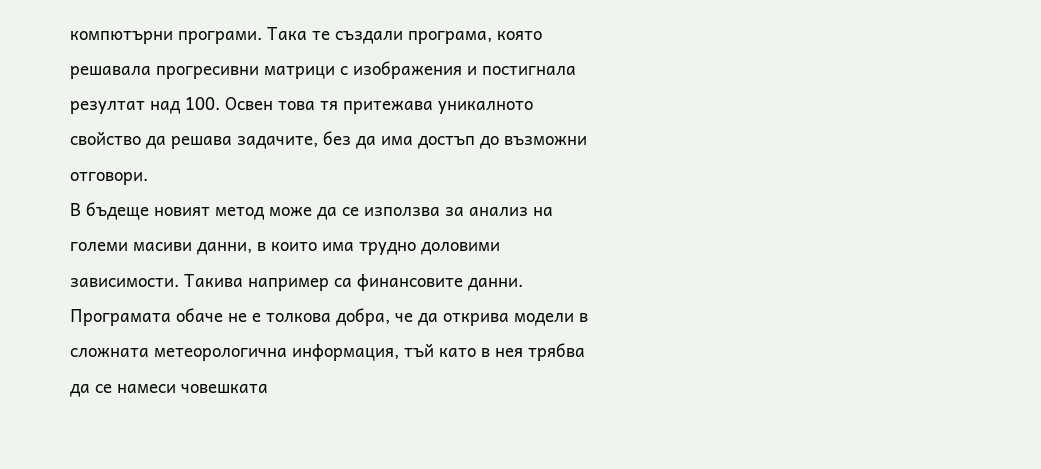компютърни програми. Така те създали програма, която решавала прогресивни матрици с изображения и постигнала резултат над 100. Освен това тя притежава уникалното свойство да решава задачите, без да има достъп до възможни отговори.
В бъдеще новият метод може да се използва за анализ на големи масиви данни, в които има трудно доловими зависимости. Такива например са финансовите данни. Програмата обаче не е толкова добра, че да открива модели в сложната метеорологична информация, тъй като в нея трябва да се намеси човешката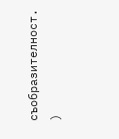съобразителност.
)